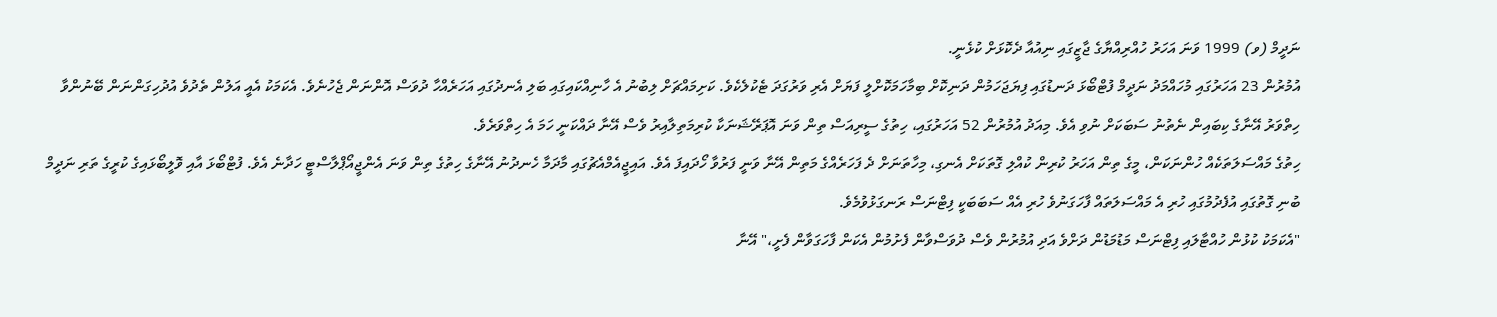ނަދީމް (ވ) 1999 ވަނަ އަހަރު ހުއްރިއްޔާގެ ޖާޒީގައި ނިއުއާ ދެކޮޅަށް ކުޅެނީ.
އުމުރުން 23 އަހަރުގައި މުހައްމަދު ނަދީމް ފުޓްބޯޅަ ދަނޑުގައި ފިޔަޖަހަމުން ދަނިކޮށް ބިމާހަމަކޮށްލީ ފަޔަށް އެރި ވަރުގަދަ ޓެކުލެކެވެ. ކަށިމައްޗަށް ލިބުނު އެ ހާނިއްކައިގައި ބަލި އެނދުގައި އަހަރެއްހާ ދުވަސް އޮންނަން ޖެހުނެވެ. އެކަމަކު އެއީ އަލުން ތެދުވެ އުދުހިގަންނަން ބޭނުންވާ ހިތްވަރު އޭނާގެ ކިބައިން ނެތުނު ސަބަކަށް ނުވި އެވެ. މިއަދު އުމުރުން 52 އަހަރުގައި، ހިތުގެ ސީރިއަސް ތިން ވަނަ އޮޕަރޭޝަނަކާ ކުރިމަތިލާއިރު ވެސް އޭނާ ދައްކަނީ ހަމަ އެ ހިތްވަރެވެ.
ހިތުގެ މައްސަލަތަކެއް ހުންނަކަން، މީގެ ތިން އަހަރު ކުރިން ކުއްލި ގޮތަކަށް އެނގި، މިހާތަނަށް ދެ ފަހަރެއްގެ މަތިން އޭނާ ވަނީ ފަރުވާ ހޯދައިފަ އެވެ. އައިޖީއެމްއެޗުގައި މާދަމާ ހެނދުނު އޭނާގެ ހިތުގެ ތިން ވަނަ އެންޖީއޯޕްލާސްޓީ ހަދާނެ އެވެ. ފުޓްބޯޅަ އާއި ވޮލީބޯޅައިގެ ކުރީގެ ތަރި ނަދީމް ބުނި ގޮތުގައި އުފެދުމުގައި ހުރި އެ މައްސަލަތައް ފާހަގަނުވެ ހުރި އެއް ސަބަބަކީ ފިޓްނަސް ރަނގަޅުވުމެވެ.
"އެކަމަކު ކުޅުން ހުއްޓާލައި ފިޓްނަސް މަޑުމަޑުން ދަށްވެ އަދި އުމުރުން ވެސް ދުވަސްވާން ފެށުމުން އެކަން ފާހަގަވާން ފެށީ،" އޭނާ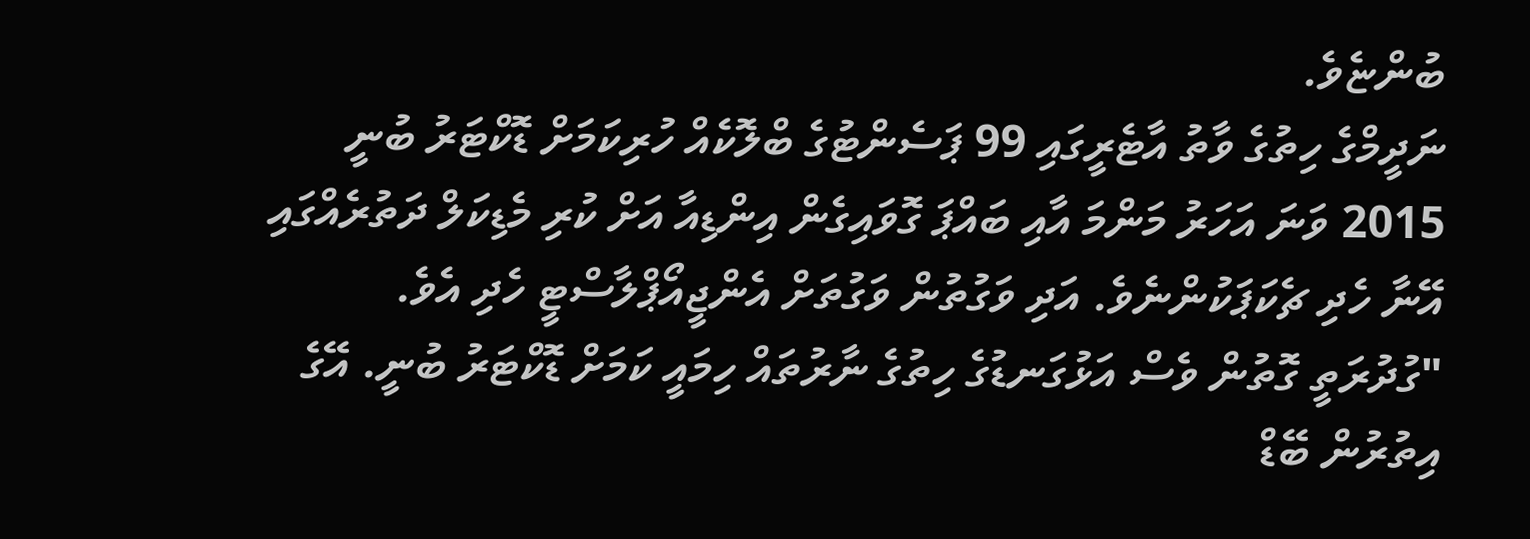ބުންޏެވެ.
ނަދީމްގެ ހިތުގެ ވާތު އާޓެރީގައި 99 ޕަސެންޓުގެ ބްލޮކެއް ހުރިކަމަށް ޑޮކްޓަރު ބުނީ 2015 ވަނަ އަހަރު މަންމަ އާއި ބައްޕަ ގޮވައިގެން އިންޑިއާ އަށް ކުރި މެޑިކަލް ދަތުރެއްގައި އޭނާ ހެދި ޗެކަޕަކުންނެވެ. އަދި ވަގުތުން ވަގުތަށް އެންޖީއޯޕްލާސްޓީ ހެދި އެވެ.
"ގުދުރަތީ ގޮތުން ވެސް އަޅުގަނޑުގެ ހިތުގެ ނާރުތައް ހިމައީ ކަމަށް ޑޮކްޓަރު ބުނީ. އޭގެ އިތުރުން ބޭޑް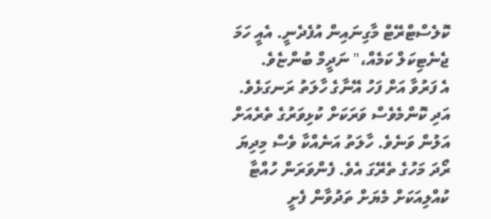ކޮލެސްޓްރޭޓް މާގިނައިން އުފެދެނީ. އެއީ ހަމަ ޖެނެޓިކަލް ކަމެއް،" ނަދީމް ބުންޏެވެ.
އެ ފަރުވާ އަށް ފަހު އޭނާގެ ހާލަތު ރަނގަޅެވެ. އަދި ކޮންމެވެސް ވަރަކަށް ކުޅިވަރުގެ ތެރެއަށް އަލުން ވަނެވެ. ހާލަތު އަނެއްކާ ވެސް މިދިޔަ ރޯދަ މަހުގެ ތެރޭގަ އެވެ. ފެންވަރަން ހުއްޓާ ކުއްލިއަކަށް މެޔަށް ތަދުވާން ފެށީ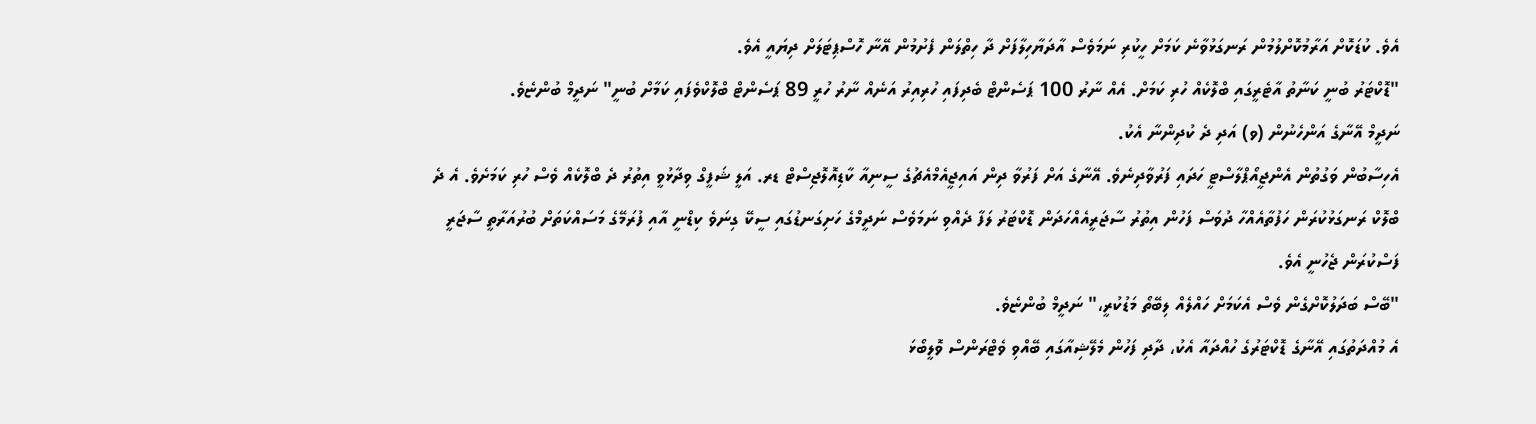އެވެ. ކުޑަކޮށް އަރާމުކޮށްލުމުން ރަނގަޅުވާނެ ކަމަށް ހީކުރި ނަމަވެސް އާދަޔާހިލާފަށް ދާ ހިތްލަން ފެށުމުން އޭނާ ހޮސްޕިޓަލަށް ދިޔައީ އެވެ.
"ޑޮކްޓަރު ބުނީ ކަނާތު އާޓެރީގައި ބްލޮކެއް ހުރި ކަމަށް. އެއް ނާރު 100 ޕަސެންޓް ބެދިފައި ހުރިއިރު އަނެއް ނާރު ހުރީ 89 ޕަސެންޓް ބްލޮކްވެފައި ކަމާށް ބުނީ" ނަދީމް ބުންޏެވެ.
ނަދީމް އޭނާގެ އަންހެނުން (ވ) އަދި ދެ ކުދިންނާ އެކު.
އެހިސާބުން ވަގުތުން އެންޖީއޯޕްލާސްޓީ ހަދައި ފަރުވާދިނެވެ. އޭނާގެ އަށް ފަރުވާ ދިން އައިޖީއެމްއެޗުގެ ސީނިއާ ކާޑިއޮލޮޖިސްޓް ޑރ. އަލީ ޝަފީގް ވިދާޅުވީ އިތުރު ދެ ބްލޮކެއް ވެސް ހުރި ކަމަށެވެ. އެ ދެ ބްލޮކް ރަނގަޅުކުރަން ހަފުތާއެއްހާ ދުވަސް ފަހުން އިތުރު ސާޖަރީއެއްހަދަން ޑޮކްޓަރު ލަފާ ދެއްވި ނަމަވެސް ނަދީމްގެ ހަށިގަނޑުގައި ސީކޭ ގިނަވެ ކިޑްނީ އާއި ފުރަމޭގެ މަސައްކަތަށް ބުރުއަރާތީ ސާޖަރީ ފަސްކުރަން ޖެހުނީ އެވެ.
"ބޭސް ބަދަލުކޮށްގެން ވެސް އެކަމަށް ހައްލެއް ލިބޭތޯ މަޑުކުރީ،" ނަދީމް ބުންޏެވެ.
އެ މުއްދަތުގައި އޭނާގެ ޑޮކްޓަރުގެ ހުއްދައާ އެކު، ދާދި ފަހުން މެލޭޝިއާގައި ބޭއްވި ވެޓްރަންސް ވޮލީބޯޅަ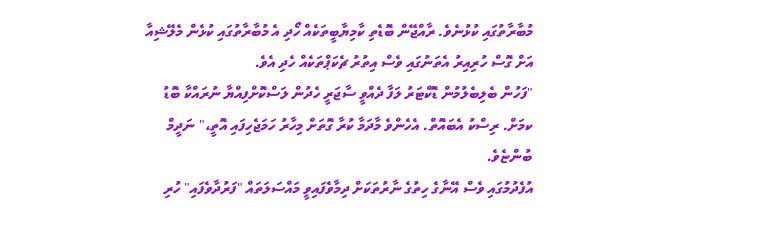މުބާރާތުގައި ކުޅުނެވެ. ރާއްޖޭން ބޮޑެތި ކާމިޔާބީތަކެއް ހޯދި އެ މުބާރާތުގައި ކުޅެން މެލޭޝިއާ އަށް ގޮސް ހުރިއިރު އެތަނުގައި ވެސް އިތުރު ޗެކަޕްތަކެއް ހެދި އެވެ.
"ފަހުން ބެލިބެލުމުން ޑޮކްޓަރު ލަފާ ދެއްވީ ސާޖަރީ ހެދުން ލަސްކޮށްފިއްޔާ ނުރައްކާ ބޮޑު ކމަށް. ރިސްކު އެބައޮތް. އެހެންވެ މާދަމާ ކުރާ ގޮތަށް މިހާރު ހަމަޖެހިފައި އޮތީ،" ނަދީމް ބުންޏެވެ.
އުފެދުމުގައި ވެސް އޭނާގެ ހިތުގެ ނާރުތަކަށް ދިމާވެފައިވީ މައްސަލަތައް "ފަރުދާވެފައި" ހުރި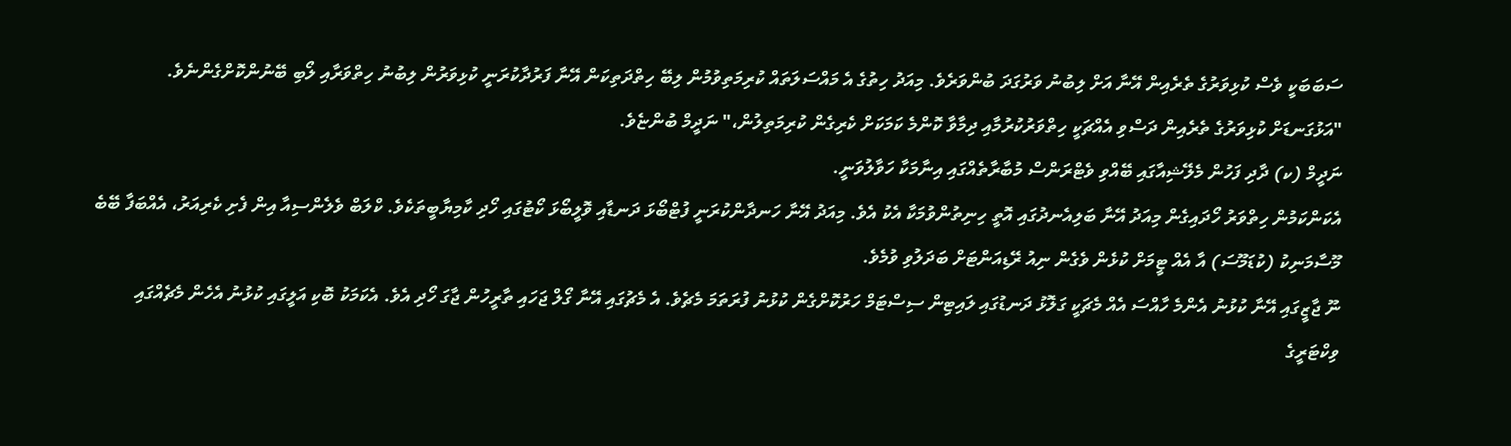ސަބަބަކީ ވެސް ކުޅިވަރުގެ ތެރެއިން އޭނާ އަށް ލިބުނު ވަރުގަދަ ބުންވަރެވެ. މިއަދު ހިތުގެ އެ މައްސަލަތައް ކުރިމަތިވުމުން ލިބޭ ހިތްދަތިކަން އޭނާ ފަރުދާކުރަނީ ކުޅިވަރުން ލިބުނު ހިތްވަރާއި ލޯބި ބޭނުންކޮށްގެންނެވެ.
"އަޅުގަނޑަށް ކުޅިވަރުގެ ތެރެއިން ދަސްވި އެއްޗަކީ ހިތްވަރުކުރުމާއި ދިމާވާ ކޮންމެ ކަމަކަށް ކެރިގެން ކުރިމަތިލުން،" ނަދީމް ބުންޏެވެ.
ނަދީމް (ކ) ދާދި ފަހުން މެލޭޝިއާގައި ބޭއްވި ވެޓްރަންސް މުބާރާތެއްގައި އިނާމަކާ ހަވާލުވަނީ.
އެކަންކަމުން ހިތްވަރު ހޯދައިގެން މިއަދު އޭނާ ބަލިއެނދުގައި އޮތީ ހިނިތުންވުމަކާ އެކު އެވެ. މިއަދު އޭނާ ހަނދާންކުރަނީ ފުޓްބޯޅަ ދަނޑާއި ވޮލީބޯޅަ ކޯޓުގައި ހޯދި ކާމިޔާބީތަކެވެ. ކްލަބް ވެލެންސިއާ އިން ފެށި ކެރިއަރު، އެއްބަފާ ބޭބެ މޫސާމަނިކު (ކުޑަމޫސަ) އާ އެއް ޓީމަށް ކުޅެން ވެގެން ނިއު ރޭޑިއަންޓަށް ބަދަލުވި ވުމެވެ.
ނޫ ޖާޒީގައި އޭނާ ކުޅުނު އެންމެ ހާއްސަ އެއް މެޗަކީ ގަލޮޅު ދަނޑުގައި ލައިޓިން ސިސްޓަމް ހަރުކޮށްގެން ކުޅުނު ފުރަތަމަ މެޗެވެ. އެ މެޗުގައި އޭނާ ގޯލް ޖަހައި ތާރީހުން ޖާގަ ހޯދި އެވެ. އެކަމަކު ބޮކި އަލީގައި ކުޅުނު އެހެން މެޗެއްގައި ވިކްޓަރީގެ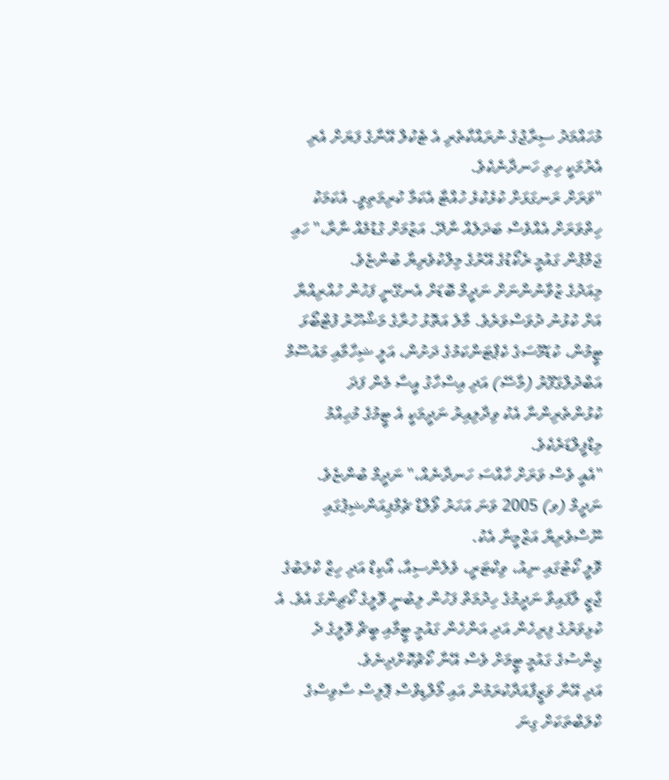މުހައްމަދު ސިރާޖުގެ ނުރައްކާތެރި އެ ޓެކުލް އޭނާގެ ފަޔަށް އެރި އެރުމަކީ ހިތި ހަނދާނެކެވެ.
"ވަރަށް ރަނގަޅަށް ކުޅެކުޅެ ހުއްޓާ އެކަމާ ކުރިމަތިވީ. އެކަމަކު ހިތްވަރަށް އެއްވެސް ބަދަލެއް ނާދޭ. އަޒުމަށް ގުޑުމެއް ނާރާ،" ހައި ޖަމްޕުން ގައުމީ ރެކޯޑުގެ އޭރުގެ މިލްކުވެރިޔާ ބުންޏެވެ.
މިއަދުގެ ޒުވާނުންނަށް ނަދީމް ބޮޑަށް އެނގޭނީ ފަހުން ހުއްރިއްޔާ އަށް ކުޅުނު ދުވަސްވަރެވެ. މާލެ އަތޮޅު ހުރާގެ މަޝްހޫރު ފުޓްބޯޅަ ޓީމުން، ކުޑަމޫސަގެ ކެޕްޓަންކަމުގެ ދަށުން، އަލީ ޝިހާމާއި މައުސޫމް އަބްދުލްގަފޫރު (މާސޭ) އަދި އިސްހާގު އީސާ މެން ފަދަ ކުޅުންތެރިންނާ އެކު ވިދާލިއިރު ނަދީމަކީ އެ ޓީމުގެ މުހިއްމު މިޑްފީލްޑަރެކެވެ.
"އެއީ ވެސް ވަރަށް ހާއްސަ ހަނދާނެއް،" ނަދީމް ބުންޏެވެ.
ނަދީމް (ވ) 2005 ވަނަ އަހަރު ވޯލްޑް ޗެމްޕިއަންޝިޕުގައި ނޫސްވެރިޔާ އަޒްމީނާ އެކު.
ވޮލީ ކޯޓުގައި ނިއު، ވިކްޓަރީ، ވެލެންސިއާ، އޯކިޑް އަދި ހިޒް ކްލަބުގެ ޖާޒީ ލާފައިވާ ނަދީމުގެ ހިދުމަތް ފަހުން ލިބުނީ ވޮލީގެ ކޯޗިންގަ އެވެ. އެ ކުޅިވަރުގެ ފިރިހެން އަދި އަންހެން ގައުމީ ޓީމާއި ބީޗް ވޮލީގެ ދެ ޖިންސުގެ ގައުމީ ޓީމަށް ވެސް އޭނާ ކޯޗުކޮށްދިނެވެ.
އަދި އޭނާ ވަޒީފާއަދާކުރަމުން އައި މޯލްޑިވްސް ޕޮލިސް ސާވިސްގެ ކްލަބްތަކަށް ގިނަ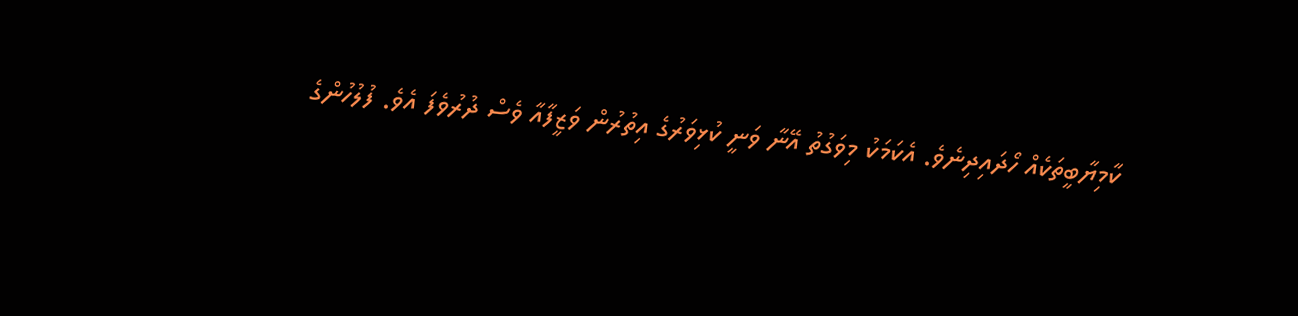ކާމިޔާބީތަކެއް ހޯދައިދިނެވެ. އެކަމަކު މިވަގުތު އޭނާ ވަނީ ކުޅިވަރުގެ އިތުރުން ވަޒީފާއާ ވެސް ދުރުވެފަ އެވެ. ފުލުހުންގެ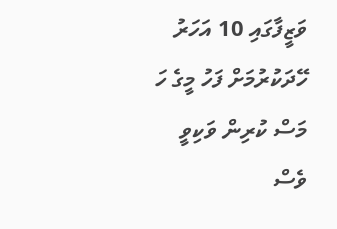ވަޒީފާގައި 10 އަހަރު ހޭދަކުރުމަށް ފަހު މީގެ ހަ މަސް ކުރިން ވަކިވީ ވެސް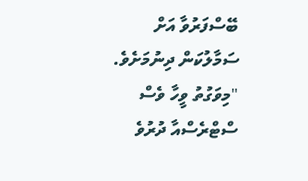ބޭސްފަރުވާ އަށް ސަމާލުކަން ދިނުމަށެވެ.
"މިވަގުތު ވީހާ ވެސް ސްޓްރެސްއާ ދުރުވެ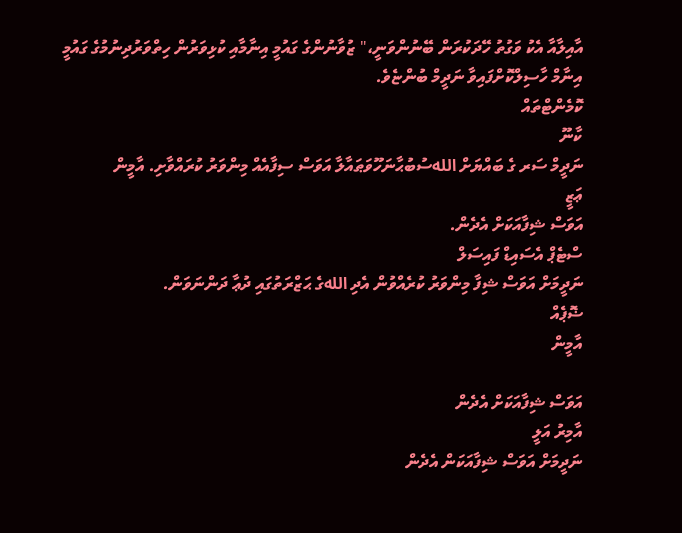އާއިލާއާ އެކު ވަގުތު ހޭދަކުރަން ބޭނުންވަނީ،" ޒުވާނުންގެ ގައުމީ އިނާމާއި ކުޅިވަރުން ހިތްވަރުދިނުމުގެ ގައުމީ އިނާމް ހާސިލްކޮށްފައިވާ ނަދީމް ބުންޏެވެ.
ކޮމެންޓްތައް
ކާނޫ
ނަދީމް ސަރ ގެ ބައްޔަށް اللهސުބުޙާނަހޫވަޠައާލާ އަވަސް ސިފާއެއް މިންވަރު ކުރައްވާށި. އާމީން
ޢަޒީ
އަވަސް ޝިފާއަކަށް އެދެން.
ސްޓެޕް އެސައިޑް ފައިސަލް
ނަދީމަށް އަވަސް ޝިފާ މިންވަރު ކުރެއްވުން އެދި اللهގެ ޙަޒްރަތުގައި ދުޢާ ދަންނަވަން.
ޟޮޕެއް
އާމީން

އަވަސް ޝިފާއަކަށް އެދެން
އާމިރު އަލީ
ނަދީމަށް އަވަސް ޝިފާއަކަން އެދެން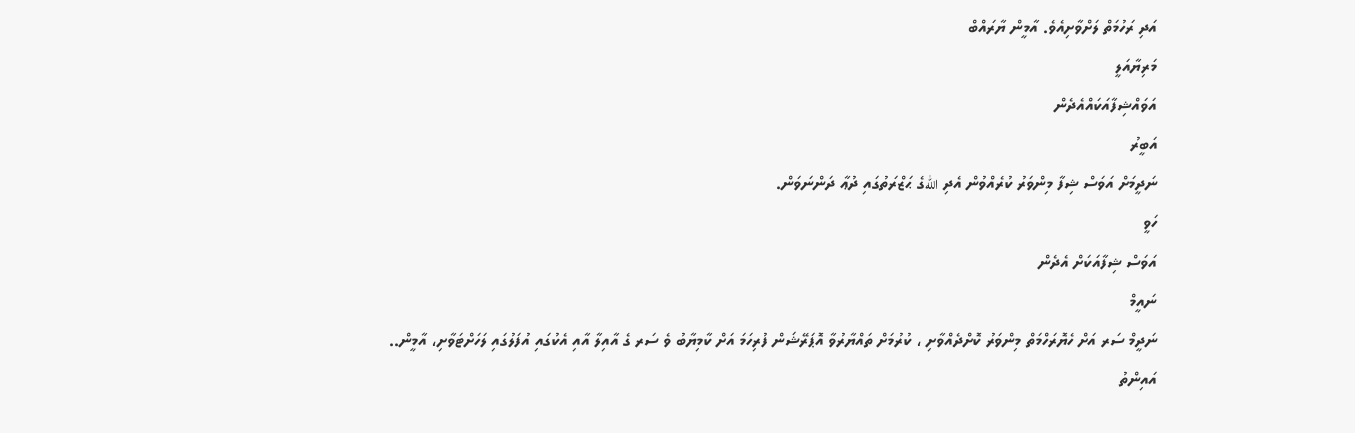އަދި ރަހުމަތް ލަށްވާށިއެވެ. އާމީން ޔާރައްބް
މަރިޔާއަލީ
އަވައްޝިފާއަކައްއެދެން
އަބީރު
ނަދީމަށް އަވަސް ޝިފާ މިންވަރު ކުރެއްވުން އެދި اللهގެ ޙަޒްރަތުގައި ދުޢާ ދަންނަވަން.
ހަވީ
އަވަސް ޝިފާއަކަށް އެދެން
ނައީމް
ނަދީމް ސަރ އަށް ހެޔޮރަހްމަތް މިންވަރު ކޮށްދެއްވާށި ، ކުރުމަށް ތައްޔާރުވާ އޮޕަރޭޝަން ފުރިހަމަ އަށް ކާމިޔާބު ވެ ސަރ ގެ އާއިލާ އާއި އެކުގައި އުފަލުގައި ލަހަށްޓަވާށި، އާމީން..
އައިންތު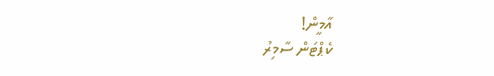އާމީން!
ކެޕްޓަން ސާމިރު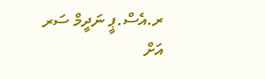ރ.އެސް.ޕީ ނަދީމް ސަރ އަށް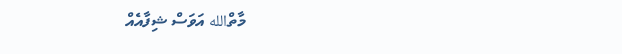މާތްالله އަވަސް ޝިފާއެއް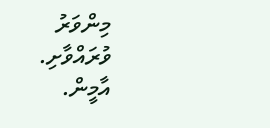މިންވަރު ވުރައްވާށި. އާމީން.